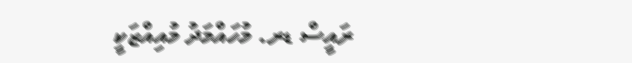ރައީސް ޑރ. މުހައްމަދު މުއިއްޒަކީ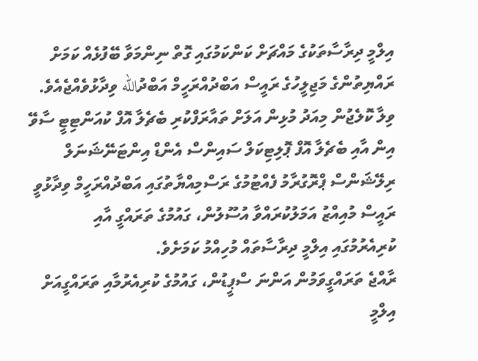އިލްމީ ދިރާސާތަކުގެ މައްޗަށް ކަންކަމުގައި ގޮތް ނިންމަވާ ބޭފުޅެއް ކަމަށް ރައްޔިތުންގެ މަޖިލީހުގެ ރައީސް އަބްދުއްރަހީމް އަބްދުالله ވިދާޅުވެއްޖެއެވެ.
ވިލާ ކޮލެޖުން މިއަދު މުޅިން އަލަށް ތައާރަފްކުރި ބެޗެލާ އޮފް ކުއަންޓިޓީ ސާވޭ އިން އާއި ބެޗެލާ އޮފް ޕޮލިޓިކަލް ސައިންސް އެންޑް އިންޓަނޭޝަނަލް ރިލޭޝަންސް ޕްރޮގުރާމު ފެއްޓުމުގެ ރަސްމިއްޔާތުގައި އަބްދުއްރަހީމް ވިދާޅުވީ ރައީސް މުއިއްޒު އަމަލުކުރައްވާ އުސޫލުން، ގައުމުގެ ތަރައްގީ އާއި ކުރިއެރުމުގައި އިލްމީ ދިރާސާތައް މުހިއްމު ކަމަށެވެ.
ރާއްޖެ ތަރައްގީވަމުން އަންނަ ސްޕީޑުން، ގައުމުގެ ކުރިއެރުމާއި ތަރައްގީއަށް އިލްމީ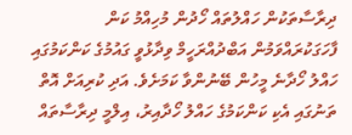ދިރާސާތަކުން ހައްލުތައް ހޯދުން މުހިއްމު ކަން ފާހަގަކުރައްވަމުން އަބްދުއްރަހީމް ވިދާޅުވީ ގައުމުގެ ކަންކަމުގައި ހައްލު ހޯދާނެ މީހުން ބޭނުންވާ ކަމަށެވެ. އަދި ކުރިއަށް އޮތް ތަނުގައި އެކި ކަންކަމުގެ ހައްލު ހޯދާއިރު، އިލްމީ ދިރާސާތައް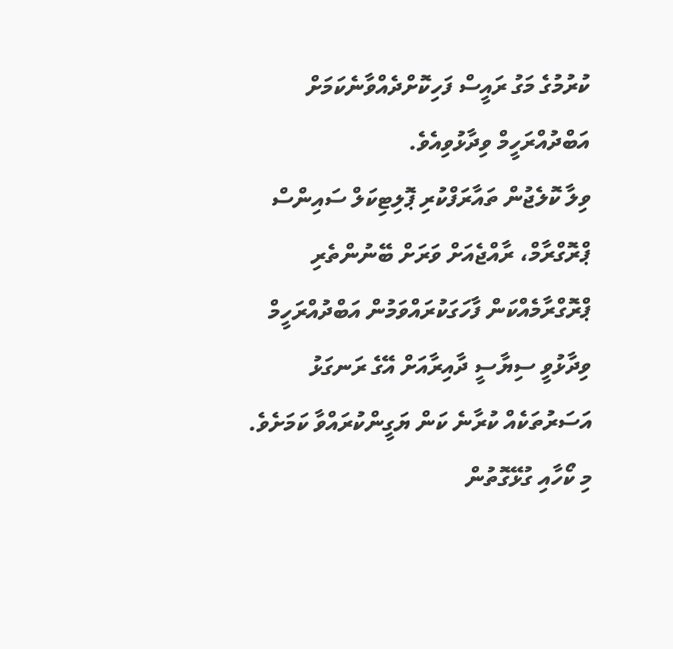ކުރުމުގެ މަގު ރައީސް ފަހިކޮށްދެއްވާނެކަމަށް އަބްދުއްރަހީމް ވިދާޅުވިއެވެ.
ވިލާ ކޮލެޖުން ތައާރަފްކުރި ޕޮލިޓިކަލް ސައިންސް ޕްރޮގްރާމް، ރާއްޖެއަށް ވަރަށް ބޭނުންތެރި ޕްރޮގްރާމެއްކަން ފާހަގަކުރައްވަމުން އަބްދުއްރަހީމް ވިދާޅުވީ ސިޔާސީ ދާއިރާއަށް އޭގެ ރަނގަޅު އަސަރުތަކެއް ކުރާނެ ކަން ޔަގީންކުރައްވާ ކަމަށެވެ. މި ކޯހާއި ގުޅޭގޮތުން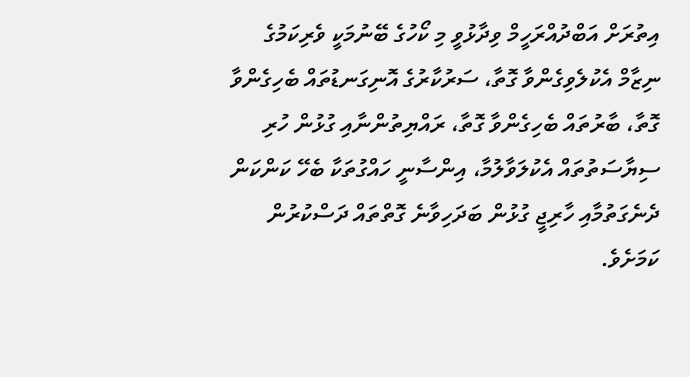އިތުރަށް އަބްދުއްރަހީމް ވިދާޅުވީ މި ކޯހުގެ ބޭނުމަކީ ވެރިކަމުގެ ނިޒާމް އެކުލެވިގެންވާ ގޮތާ، ސަރުކާރުގެ އޮނިގަނޑުތައް ބެހިގެންވާ ގޮތާ، ބާރުތައް ބެހިގެންވާ ގޮތާ، ރައްޔިތުންނާއި ގުޅުން ހުރި ސިޔާސަތުތައް އެކުލަވާލުމާ، އިންސާނީ ހައްގުތަކާ ބެހޭ ކަންކަން ދެނެގަތުމާއި ހާރިޖީ ގުޅުން ބަދަހިވާނެ ގޮތްތައް ދަސްކުރުން ކަމަށެވެ.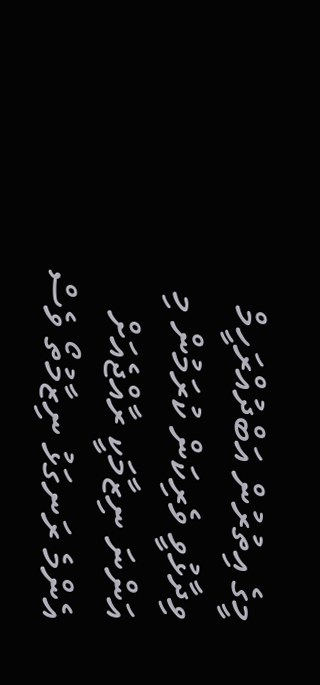މީގެ އިތުރުން އަބްދުއްރަހީމް ވިދާޅުވީ ވެރިކަން ކުރަމުން މި އަންނަ ނިޒާމަކީ ރާއްޖެއަށް އެންމެ ރަނގަޅު ނިޒާމުތޯ ވެސް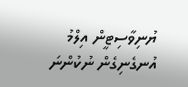ޔުނިވާސިޓީން އިލްމު އުނގެނިގެން ނުކުންނަ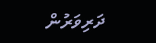ދަރިވަރުން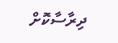ދިރާސާކޮށް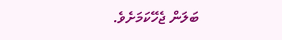ބަލަން ޖެހޭކަމަށެވެ.